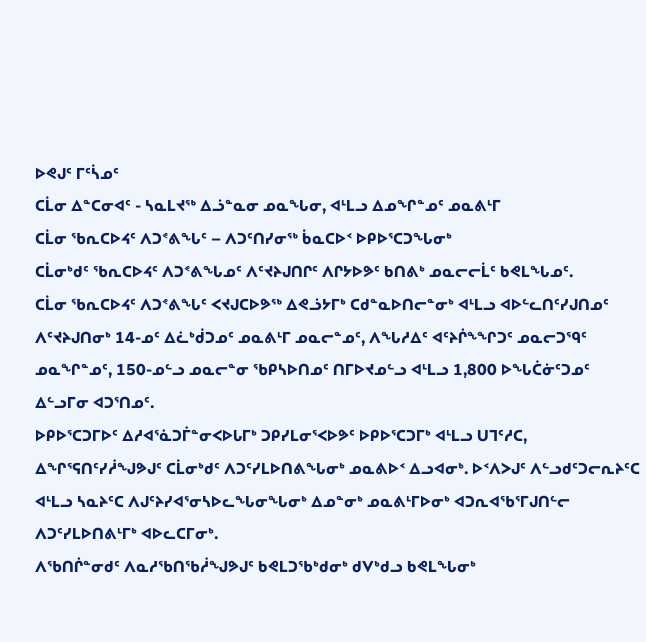ᐅᕙᒍᑦ ᒥᑦᓵᓄᑦ
ᑕᒫᓂ ᐃᓐᑕᓂᐊᑦ - ᓴᓇᒪᔪᖅ ᐃᓘᓐᓇᓂ ᓄᓇᖓᓂ, ᐊᒻᒪᓗ ᐃᓄᖏᓐᓄᑦ ᓄᓇᕕᒻᒥ
ᑕᒫᓂ ᖃᕆᑕᐅᔦᑦ ᐱᑐᕝᕕᖓᑦ – ᐱᑐᑦᑎᓯᓂᖅ ᑳᓇᑕᐅᑉ ᐅᑭᐅᕐᑕᑐᖓᓂᒃ
ᑕᒫᓂᒃᑯᑦ ᖃᕆᑕᐅᔦᑦ ᐱᑐᕝᕕᖓᓄᑦ ᐱᑦᔪᔨᒍᑎᒋᑦ ᐱᒋᔭᐅᕗᑦ ᑲᑎᕕᒃ ᓄᓇᓕᓕᒫᑦ ᑲᕙᒪᖓᓄᑦ.
ᑕᒫᓂ ᖃᕆᑕᐅᔦᑦ ᐱᑐᕝᕕᖓᑦ ᐸᔪᒍᑕᐅᕗᖅ ᐃᕙᓘᔭᒥᒃ ᑕᑯᓐᓇᐅᑎᓕᓐᓂᒃ ᐊᒻᒪᓗ ᐊᐅᓪᓚᑎᑦᓯᒍᑎᓄᑦ ᐱᑦᔪᔨᒍᑎᓂᒃ 14-ᓄᑦ ᐃᓛᒃᑰᑐᓄᑦ ᓄᓇᕕᒻᒥ ᓄᓇᓕᓐᓄᑦ, ᐱᖓᓱᐃᑦ ᐊᑦᔨᒌᖕᖏᑐᑦ ᓄᓇᓕᑐᙯᑦ ᓄᓇᖏᓐᓄᑦ, 150-ᓄᓪᓗ ᓄᓇᓕᓐᓂ ᖃᑭᓴᐅᑎᓄᑦ ᑎᒥᐅᔪᓄᓪᓗ ᐊᒻᒪᓗ 1,800 ᐅᖓᑖᓃᑦᑐᓄᑦ ᐃᓪᓗᒥᓂ ᐊᑐᕐᑎᓄᑦ.
ᐅᑭᐅᕐᑕᑐᒥᐅᑦ ᐃᓱᐊᕐᓈᑐᒦᓐᓂᐸᐅᒐᒥᒃ ᑐᑭᓯᒪᓂᕐᐸᐅᕗᑦ ᐅᑭᐅᕐᑕᑐᒥᒃ ᐊᒻᒪᓗ ᑌᒣᑦᓱᑕ, ᐃᖏᕐᕋᑎᑦᓯᓲᖑᕗᒍᑦ ᑕᒫᓂᒃᑯᑦ ᐱᑐᑦᓯᒪᐅᑎᕕᖓᓂᒃ ᓄᓇᕕᐅᑉ ᐃᓗᐊᓂᒃ. ᐅᑉᐱᐳᒍᑦ ᐱᓪᓗᑯᑦᑐᓕᕆᔨᑦᑕ ᐊᒻᒪᓗ ᓴᓇᔨᑦᑕ ᐱᒍᑦᔨᓯᐊᕐᓂᓴᐅᓚᖓᓂᖓᓂᒃ ᐃᓄᓐᓂᒃ ᓄᓇᕕᒻᒥᐅᓂᒃ ᐊᑐᕆᐊᖃᕐᒥᒍᑎᓪᓕ ᐱᑐᑦᓯᒪᐅᑎᕕᒻᒥᒃ ᐊᐅᓚᑕᒥᓂᒃ.
ᐱᖃᑎᒌᓐᓂᑯᑦ ᐱᓇᓱᖃᑎᖃᓲᖑᕗᒍᑦ ᑲᕙᒪᑐᖃᒃᑯᓂᒃ ᑯᐯᒃᑯᓗ ᑲᕙᒪᖓᓂᒃ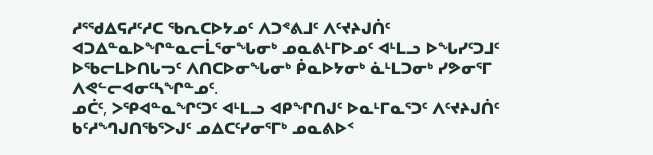ᓱᕐᖁᐃᕋᓱᑦᓱᑕ ᖃᕆᑕᐅᔭᓄᑦ ᐱᑐᕝᕕᒧᑦ ᐱᑦᔪᔨᒍᑏᑦ ᐊᑐᐃᓐᓇᐅᖏᓐᓇᓕᒫᕐᓂᖓᓂᒃ ᓄᓇᕕᒻᒥᐅᓄᑦ ᐊᒻᒪᓗ ᐅᖓᓯᑦᑐᒧᑦ ᐅᖃᓕᒪᐅᑎᒐᓓᑦ ᐱᑎᑕᐅᓂᖓᓂᒃ ᑮᓇᐅᔭᓂᒃ ᓈᒻᒪᑐᓂᒃ ᓯᕗᓂᕐᒥ ᐱᕙᓪᓕᐊᓂᑦᓴᖏᓐᓄᑦ.
ᓄᑖᑦ, ᐳᕿᐊᓐᓇᖏᑦᑐᑦ ᐊᒻᒪᓗ ᐊᑭᖏᑎᒍᑦ ᐅᓇᒻᒥᓇᕐᑐᑦ ᐱᑦᔪᔨᒍᑏᑦ
ᑲᑦᓱᙰᒍᑎᖃᕐᐳᒍᑦ ᓄᐃᑕᑦᓯᓂᕐᒥᒃ ᓄᓇᕕᐅᑉ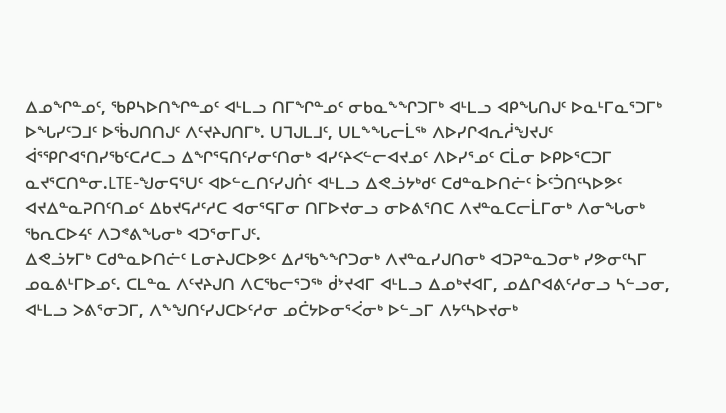ᐃᓄᖏᓐᓄᑦ, ᖃᑭᓴᐅᑎᖏᓐᓄᑦ ᐊᒻᒪᓗ ᑎᒥᖏᓐᓄᑦ ᓂᑲᓇᖕᖏᑐᒥᒃ ᐊᒻᒪᓗ ᐊᑭᖓᑎᒍᑦ ᐅᓇᒻᒥᓇᕐᑐᒥᒃ ᐅᖓᓯᑦᑐᒧᑦ ᐅᖄᒍᑎᑎᒍᑦ ᐱᑦᔪᔨᒍᑎᒥᒃ. ᑌᒣᒍᒪᒧᑦ, ᑌᒪᖕᖓᓕᒫᖅ ᐱᐅᓯᒋᐊᕆᓲᖑᔪᒍᑦ ᐋᕐᕿᒋᐊᕐᑎᓯᖃᑦᑕᓱᑕᓗ ᐃᖏᕐᕋᑎᑦᓯᓂᑦᑎᓂᒃ ᐊᓯᑦᔨᐸᓪᓕᐊᔪᓄᑦ ᐱᐅᓯᕐᓄᑦ ᑕᒫᓂ ᐅᑭᐅᕐᑕᑐᒥ ᓇᔪᕐᑕᑎᓐᓂ.LTE-ᖑᓂᕋᕐᑌᑦ ᐊᐅᓪᓚᑎᑦᓯᒍᑏᑦ ᐊᒻᒪᓗ ᐃᕙᓘᔭᒃᑯᑦ ᑕᑯᓐᓇᐅᑎᓖᑦ ᐆᑦᑑᑎᑦᓴᐅᕗᑦ ᐊᔪᐃᓐᓇᕈᑎᑦᑎᓄᑦ ᐃᑲᔪᕋᓱᑦᓱᑕ ᐊᓂᕐᕋᒥᓂ ᑎᒥᐅᔪᓂᓗ ᓂᐅᕕᕐᑎᑕ ᐱᔪᓐᓇᑕᓕᒫᒥᓂᒃ ᐱᓂᖓᓂᒃ ᖃᕆᑕᐅᔦᑦ ᐱᑐᕝᕕᖓᓂᒃ ᐊᑐᕐᓂᒥᒍᑦ.
ᐃᕙᓘᔭᒥᒃ ᑕᑯᓐᓇᐅᑎᓖᑦ ᒪᓂᔨᒍᑕᐅᕗᑦ ᐃᓱᖃᖕᖏᑐᓂᒃ ᐱᔪᓐᓇᓯᒍᑎᓂᒃ ᐊᑐᕈᓐᓇᑐᓂᒃ ᓯᕗᓂᑦᓴᒥ ᓄᓇᕕᒻᒥᐅᓄᑦ. ᑕᒪᓐᓇ ᐱᑦᔪᔨᒍᑎ ᐱᑕᖃᓕᕐᑐᖅ ᑰᔾᔪᐊᒥ ᐊᒻᒪᓗ ᐃᓄᒃᔪᐊᒥ, ᓄᐃᒋᐊᕕᑦᓱᓂᓗ ᓴᓪᓗᓂ, ᐊᒻᒪᓗ ᐳᕕᕐᓂᑐᒥ, ᐱᖕᖑᑎᑦᓯᒍᑕᐅᑦᓱᓂ ᓄᑖᔭᐅᓂᕐᐹᓂᒃ ᐅᓪᓗᒥ ᐱᔭᑦᓴᐅᔪᓂᒃ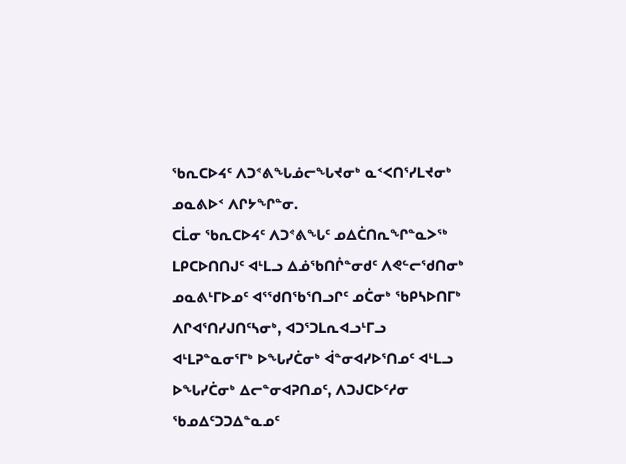ᖃᕆᑕᐅᔦᑦ ᐱᑐᕝᕕᖓᓅᓕᖓᔪᓂᒃ ᓇᑉᐸᑎᕐᓯᒪᔪᓂᒃ ᓄᓇᕕᐅᑉ ᐱᒋᔭᖏᓐᓂ.
ᑕᒫᓂ ᖃᕆᑕᐅᔦᑦ ᐱᑐᕝᕕᖓᑦ ᓄᐃᑖᑎᕆᖏᓐᓇᐳᖅ ᒪᑭᑕᐅᑎᑎᒍᑦ ᐊᒻᒪᓗ ᐃᓅᖃᑎᒌᓐᓂᑯᑦ ᐱᕙᓪᓕᖁᑎᓂᒃ ᓄᓇᕕᒻᒥᐅᓄᑦ ᐊᕐᖁᑎᖃᕐᑎᓗᒋᑦ ᓄᑖᓂᒃ ᖃᑭᓴᐅᑎᒥᒃ ᐱᒋᐊᕐᑎᓯᒍᑎᑦᓴᓂᒃ, ᐊᑐᕐᑐᒪᕆᐊᓗᒻᒥᓗ ᐊᒻᒪᕈᓐᓇᓂᕐᒥᒃ ᐅᖓᓯᑖᓂᒃ ᐋᓐᓂᐊᓯᐅᕐᑎᓄᑦ ᐊᒻᒪᓗ ᐅᖓᓯᑖᓂᒃ ᐃᓕᓐᓂᐊᕈᑎᓄᑦ, ᐱᑐᒍᑕᐅᑦᓱᓂ ᖃᓄᐃᑦᑐᑐᐃᓐᓇᓄᑦ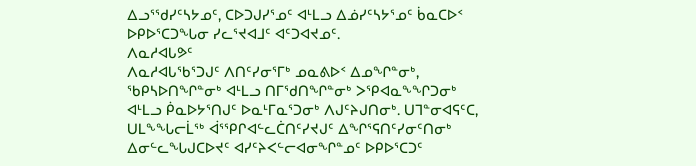ᐃᓗᕐᖁᓯᑦᓴᔭᓄᑦ, ᑕᐅᑐᒍᓯᕐᓄᑦ ᐊᒻᒪᓗ ᐃᓅᓯᑦᓴᔭᕐᓄᑦ ᑳᓇᑕᐅᑉ ᐅᑭᐅᕐᑕᑐᖓᓂ ᓯᓚᕐᔪᐊᒧᑦ ᐊᑦᑐᐊᔪᓄᑦ.
ᐱᓇᓱᐊᒐᕗᑦ
ᐱᓇᓱᐊᒐᖃᕐᑐᒍᑦ ᐱᑎᑦᓯᓂᕐᒥᒃ ᓄᓇᕕᐅᑉ ᐃᓄᖏᓐᓂᒃ, ᖃᑭᓴᐅᑎᖏᓐᓂᒃ ᐊᒻᒪᓗ ᑎᒥᖁᑎᖏᓐᓂᒃ ᐳᕿᐊᓇᖕᖏᑐᓂᒃ ᐊᒻᒪᓗ ᑮᓇᐅᔭᕐᑎᒍᑦ ᐅᓇᒻᒥᓇᕐᑐᓂᒃ ᐱᒍᑦᔨᒍᑎᓂᒃ. ᑌᒣᓐᓂᐊᕋᑦᑕ, ᑌᒪᖕᖓᓕᒫᖅ ᐋᕐᕿᒋᐊᓪᓚᑖᑎᑦᓯᔪᒍᑦ ᐃᖏᕐᕋᑎᑦᓯᓂᑦᑎᓂᒃ ᐃᓂᓪᓚᖓᒍᑕᐅᔪᑦ ᐊᓯᑦᔨᐸᓪᓕᐊᓂᖏᓐᓄᑦ ᐅᑭᐅᕐᑕᑐᑦ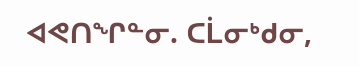ᐊᕙᑎᖏᓐᓂ. ᑕᒫᓂᒃᑯᓂ,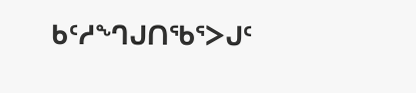ᑲᑦᓱᙰᒍᑎᖃᕐᐳᒍᑦ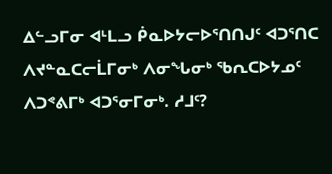ᐃᓪᓗᒥᓂ ᐊᒻᒪᓗ ᑮᓇᐅᔭᓕᐅᕐᑎᑎᒍᑦ ᐊᑐᕐᑎᑕ ᐱᔪᓐᓇᑕᓕᒫᒥᓂᒃ ᐱᓂᖓᓂᒃ ᖃᕆᑕᐅᔭᓄᑦ ᐱᑐᕝᕕᒥᒃ ᐊᑐᕐᓂᒥᓂᒃ. ᓱᒧᑦ?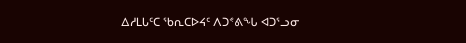ᐃᓱᒪᒐᑦᑕ ᖃᕆᑕᐅᔦᑦ ᐱᑐᕝᕕᖓ ᐊᑐᕐᓗᓂ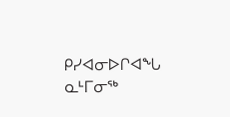ᑭᓯᐊᓂᐅᒋᐊᖓ ᓇᒻᒥᓂᖅ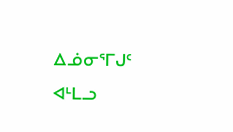ᐃᓅᓂᕐᒥᒍᑦ ᐊᒻᒪᓗ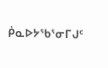ᑮᓇᐅᔭᖃᕐᓂᒥᒍᑦ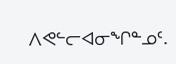ᐱᕙᓪᓕᐊᓂᖏᓐᓄᑦ.